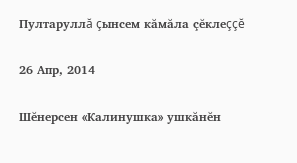Пултаруллă çынсем кăмăла çĕклеççĕ

26 Апр, 2014

Шĕнерсен «Калинушка» ушкăнĕн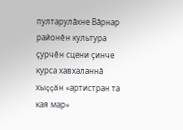пултарулăхне Вăрнар районĕн культура çурчĕн сцени çинче курса хавхаланнă хыççăн «артистран та кая мар»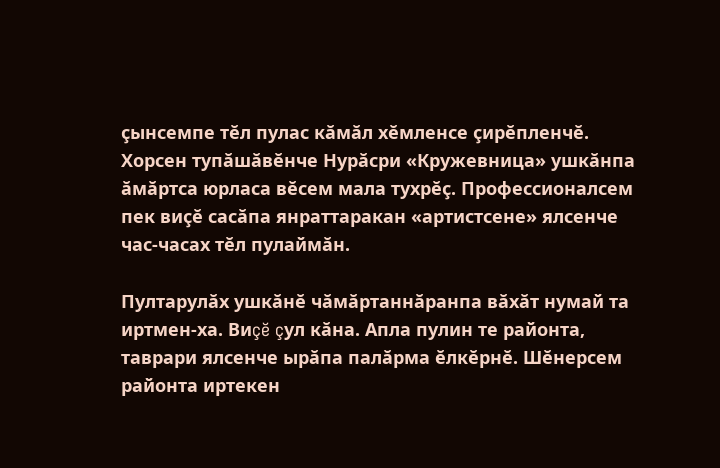çынсемпе тĕл пулас кăмăл хĕмленсе çирĕпленчĕ. Хорсен тупăшăвĕнче Нурăсри «Кружевница» ушкăнпа ăмăртса юрласа вĕсем мала тухрĕç. Профессионалсем пек виçĕ сасăпа янраттаракан «артистсене» ялсенче час-часах тĕл пулаймăн.

Пултарулăх ушкăнĕ чăмăртаннăранпа вăхăт нумай та иртмен-ха. Виçĕ çул кăна. Апла пулин те районта, таврари ялсенче ырăпа палăрма ĕлкĕрнĕ. Шĕнерсем районта иртекен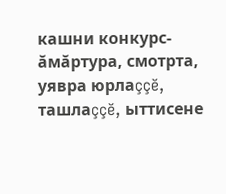кашни конкурс-ăмăртура, смотрта, уявра юрлаççĕ, ташлаççĕ, ыттисене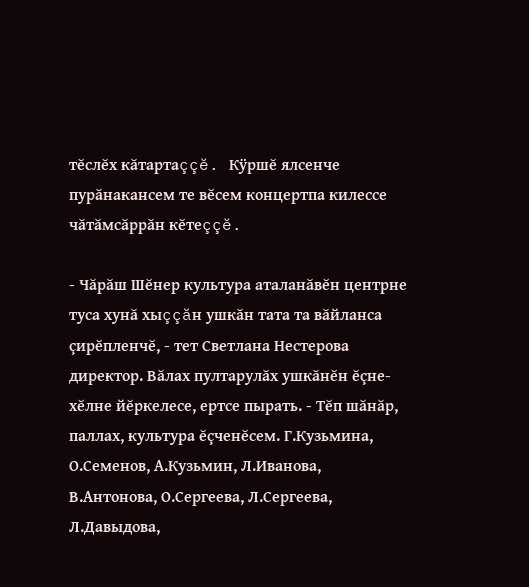тĕслĕх кăтартаççĕ. Кÿршĕ ялсенче пурăнакансем те вĕсем концертпа килессе чăтăмсăррăн кĕтеççĕ.

- Чăрăш Шĕнер культура аталанăвĕн центрне туса хунă хыççăн ушкăн тата та вăйланса çирĕпленчĕ, - тет Светлана Нестерова директор. Вăлах пултарулăх ушкăнĕн ĕçне-хĕлне йĕркелесе, ертсе пырать. - Тĕп шăнăр, паллах, культура ĕçченĕсем. Г.Кузьмина, О.Семенов, А.Кузьмин, Л.Иванова, В.Антонова, О.Сергеева, Л.Сергеева, Л.Давыдова,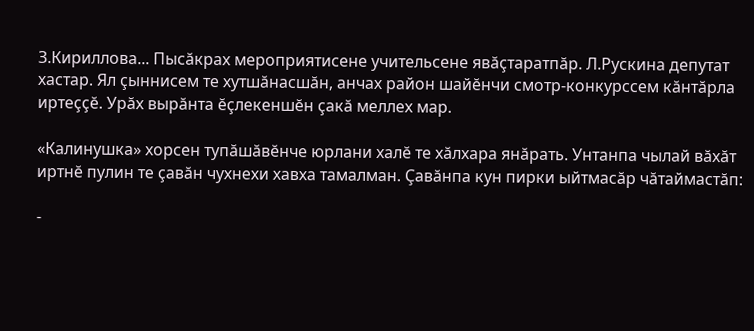З.Кириллова... Пысăкрах мероприятисене учительсене явăçтаратпăр. Л.Рускина депутат хастар. Ял çыннисем те хутшăнасшăн, анчах район шайĕнчи смотр-конкурссем кăнтăрла иртеççĕ. Урăх вырăнта ĕçлекеншĕн çакă меллех мар.

«Калинушка» хорсен тупăшăвĕнче юрлани халĕ те хăлхара янăрать. Унтанпа чылай вăхăт иртнĕ пулин те çавăн чухнехи хавха тамалман. Çавăнпа кун пирки ыйтмасăр чăтаймастăп:

-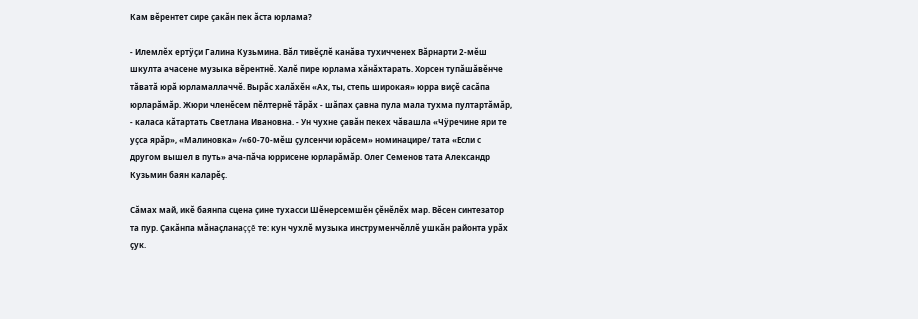Кам вĕрентет сире çакăн пек ăста юрлама?

- Илемлĕх ертÿçи Галина Кузьмина. Вăл тивĕçлĕ канăва тухичченех Вăрнарти 2-мĕш шкулта ачасене музыка вĕрентнĕ. Халĕ пире юрлама хăнăхтарать. Хорсен тупăшăвĕнче тăватă юрă юрламаллаччĕ. Вырăс халăхĕн «Ах, ты, степь широкая» юрра виçĕ сасăпа юрларăмăр. Жюри членĕсем пĕлтернĕ тăрăх - шăпах çавна пула мала тухма пултартăмăр, - каласа кăтартать Светлана Ивановна. - Ун чухне çавăн пекех чăвашла «Чÿречине яри те уçса ярăр», «Малиновка» /«60-70-мĕш çулсенчи юрăсем» номинацире/ тата «Если с другом вышел в путь» ача-пăча юррисене юрларăмăр. Олег Семенов тата Александр Кузьмин баян каларĕç.

Сăмах май, икĕ баянпа сцена çине тухасси Шĕнерсемшĕн çĕнĕлĕх мар. Вĕсен синтезатор та пур. Çакăнпа мăнаçланаççĕ те: кун чухлĕ музыка инструменчĕллĕ ушкăн районта урăх çук.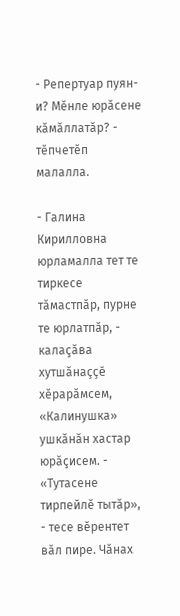- Репертуар пуян-и? Мĕнле юрăсене кăмăллатăр? - тĕпчетĕп малалла.

- Галина Кирилловна юрламалла тет те тиркесе тăмастпăр, пурне те юрлатпăр, - калаçăва хутшăнаççĕ хĕрарăмсем, «Калинушка» ушкăнăн хастар юрăçисем. - «Тутасене тирпейлĕ тытăр», - тесе вĕрентет вăл пире. Чăнах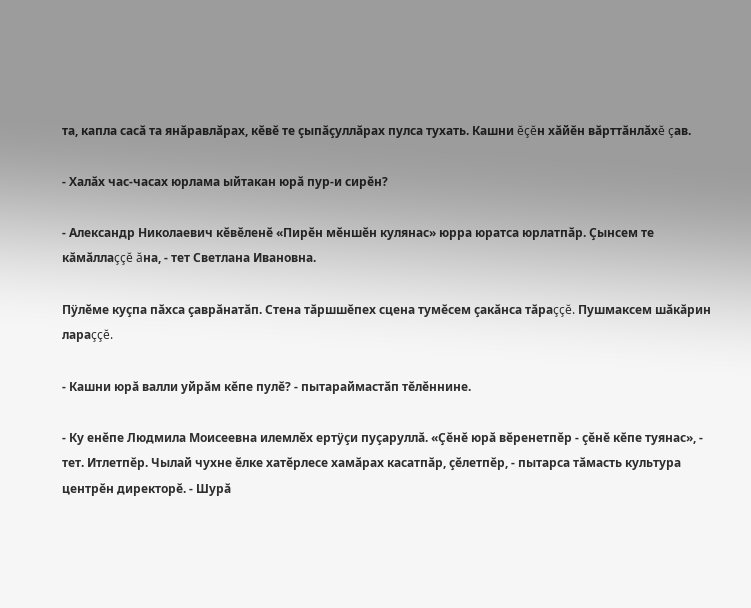та, капла сасă та янăравлăрах, кĕвĕ те çыпăçуллăрах пулса тухать. Кашни ĕçĕн хăйĕн вăрттăнлăхĕ çав.

- Халăх час-часах юрлама ыйтакан юрă пур-и сирĕн?

- Александр Николаевич кĕвĕленĕ «Пирĕн мĕншĕн кулянас» юрра юратса юрлатпăр. Çынсем те кăмăллаççĕ ăна, - тет Светлана Ивановна.

Пÿлĕме куçпа пăхса çаврăнатăп. Стена тăршшĕпех сцена тумĕсем çакăнса тăраççĕ. Пушмаксем шăкăрин лараççĕ.

- Кашни юрă валли уйрăм кĕпе пулĕ? - пытараймастăп тĕлĕннине.

- Ку енĕпе Людмила Моисеевна илемлĕх ертÿçи пуçаруллă. «Çĕнĕ юрă вĕренетпĕр - çĕнĕ кĕпе туянас», - тет. Итлетпĕр. Чылай чухне ĕлке хатĕрлесе хамăрах касатпăр, çĕлетпĕр, - пытарса тăмасть культура центрĕн директорĕ. - Шурă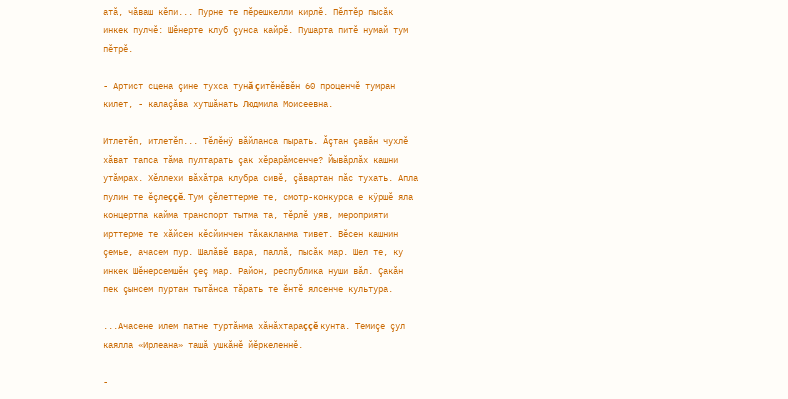атă, чăваш кĕпи... Пурне те пĕрешкелли кирлĕ. Пĕлтĕр пысăк инкек пулчĕ: Шĕнерте клуб çунса кайрĕ. Пушарта питĕ нумай тум пĕтрĕ.

- Артист сцена çине тухса тунă çитĕнĕвĕн 60 проценчĕ тумран килет, - калаçăва хутшăнать Людмила Моисеевна.

Итлетĕп, итлетĕп... Тĕлĕнÿ вăйланса пырать. Ăçтан çавăн чухлĕ хăват тапса тăма пултарать çак хĕрарăмсенче? Йывăрлăх кашни утăмрах. Хĕллехи вăхăтра клубра сивĕ, çăвартан пăс тухать. Апла пулин те ĕçлеççĕ. Тум çĕлеттерме те, смотр-конкурса е кÿршĕ яла концертпа кайма транспорт тытма та, тĕрлĕ уяв, мероприяти ирттерме те хăйсен кĕсйинчен тăкакланма тивет. Вĕсен кашнин çемье, ачасем пур. Шалăвĕ вара, паллă, пысăк мар. Шел те, ку инкек Шĕнерсемшĕн çеç мар. Район, республика нуши вăл. Çакăн пек çынсем пуртан тытăнса тăрать те ĕнтĕ ялсенче культура.

...Ачасене илем патне туртăнма хăнăхтараççĕ кунта. Темиçе çул каялла «Ирлеана» ташă ушкăнĕ йĕркеленнĕ.

-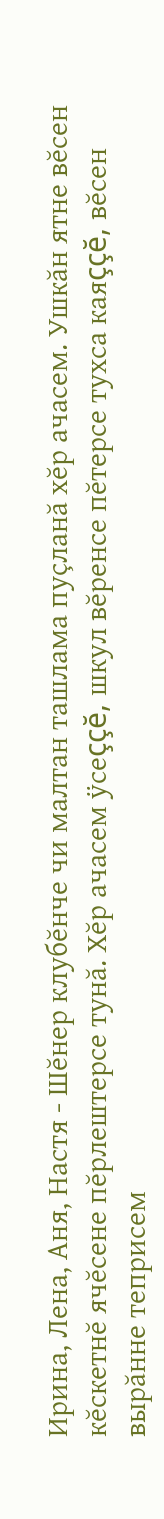Ирина, Лена, Аня, Настя - Шĕнер клубĕнче чи малтан ташлама пуçланă хĕр ачасем. Ушкăн ятне вĕсен кĕскетнĕ ячĕсене пĕрлештерсе тунă. Хĕр ачасем ÿсеççĕ, шкул вĕренсе пĕтерсе тухса каяççĕ, вĕсен вырăнне теприсем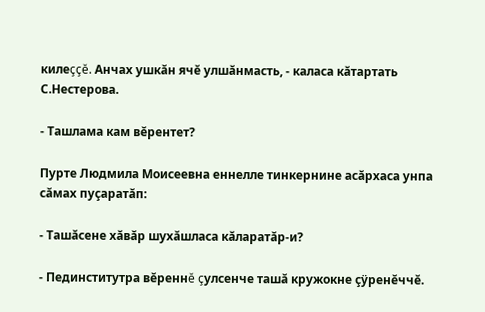килеççĕ. Анчах ушкăн ячĕ улшăнмасть, - каласа кăтартать С.Нестерова.

- Ташлама кам вĕрентет?

Пурте Людмила Моисеевна еннелле тинкернине асăрхаса унпа сăмах пуçаратăп:

- Ташăсене хăвăр шухăшласа кăларатăр-и?

- Пединститутра вĕреннĕ çулсенче ташă кружокне çÿренĕччĕ.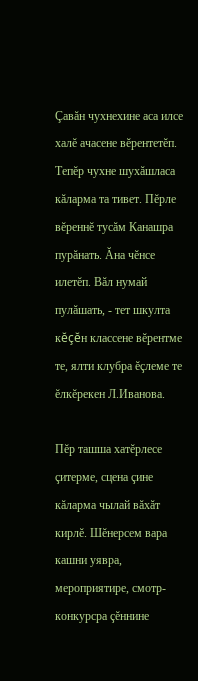Çавăн чухнехине аса илсе халĕ ачасене вĕрентетĕп. Тепĕр чухне шухăшласа кăларма та тивет. Пĕрле вĕреннĕ тусăм Канашра пурăнать. Ăна чĕнсе илетĕп. Вăл нумай пулăшать, - тет шкулта кĕçĕн классене вĕрентме те, ялти клубра ĕçлеме те ĕлкĕрекен Л.Иванова.

Пĕр ташша хатĕрлесе çитерме, сцена çине кăларма чылай вăхăт кирлĕ. Шĕнерсем вара кашни уявра, мероприятире, смотр-конкурсра çĕннине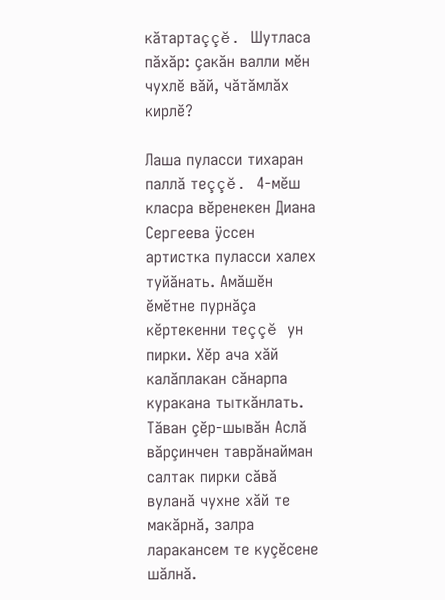кăтартаççĕ. Шутласа пăхăр: çакăн валли мĕн чухлĕ вăй, чăтăмлăх кирлĕ?

Лаша пуласси тихаран паллă теççĕ. 4-мĕш класра вĕренекен Диана Сергеева ÿссен артистка пуласси халех туйăнать. Амăшĕн ĕмĕтне пурнăçа кĕртекенни теççĕ ун пирки. Хĕр ача хăй калăплакан сăнарпа куракана тыткăнлать. Тăван çĕр-шывăн Аслă вăрçинчен таврăнайман салтак пирки сăвă вуланă чухне хăй те макăрнă, залра ларакансем те куçĕсене шăлнă.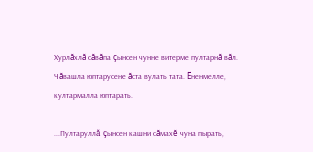Хурлăхлă сăвăпа çынсен чунне витерме пултарнă вăл. Чăвашла юптарусене ăста вулать тата. Ĕненмелле, култармалла юптарать.

...Пултаруллă çынсен кашни сăмахĕ чуна пырать,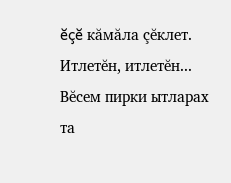ĕçĕ кăмăла çĕклет. Итлетĕн, итлетĕн... Вĕсем пирки ытларах та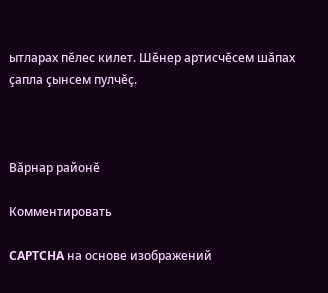ытларах пĕлес килет. Шĕнер артисчĕсем шăпах çапла çынсем пулчĕç.



Вăрнар районĕ

Комментировать

CAPTCHA на основе изображений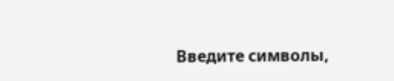Введите символы,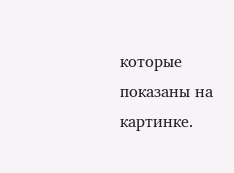которые показаны на картинке.